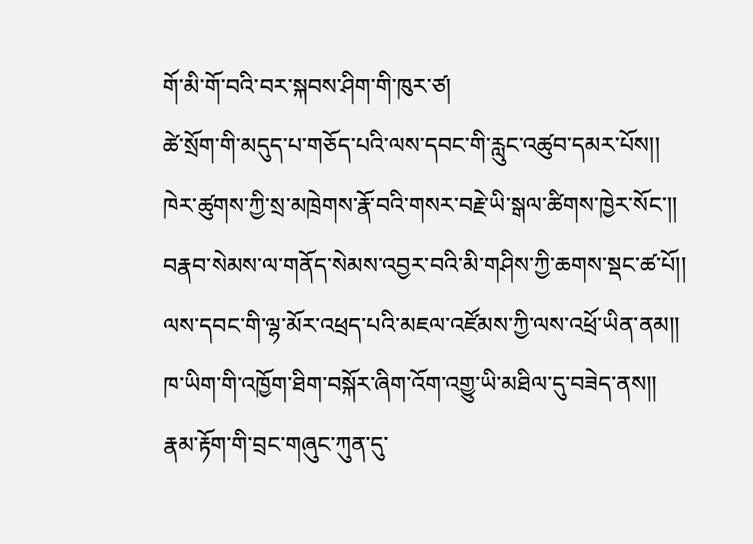གོ་མི་གོ་བའི་བར་སྐབས་ཤིག་གི་ཁུར་ཙ།
ཚེ་སྲོག་གི་མདུད་པ་གཅོད་པའི་ལས་དབང་གི་རླུང་འཚུབ་དམར་པོས།།
ཁེར་ཚུགས་ཀྱི་སྲ་མཁྲེགས་རྣོ་བའི་གསར་བརྗེ་ཡི་སྒལ་ཚིགས་ཁྱེར་སོང་།།
བརྣབ་སེམས་ལ་གནོད་སེམས་འབྱར་བའི་མི་གཤིས་ཀྱི་ཆགས་སྡང་ཚ་པོ།།
ལས་དབང་གི་ལྷ་མོར་འཕྲད་པའི་མཇལ་འཛོམས་ཀྱི་ལས་འཕྲོ་ཡིན་ནམ།།
ཁ་ཡིག་གི་འཁྱོག་ཐིག་བསྐོར་ཞིག་འོག་འགྱུ་ཡི་མཐིལ་དུ་བཟེད་ནས།།
རྣམ་རྟོག་གི་བྲང་གཞུང་ཀུན་དུ་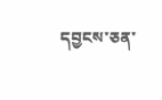དབྱངས་ཅན་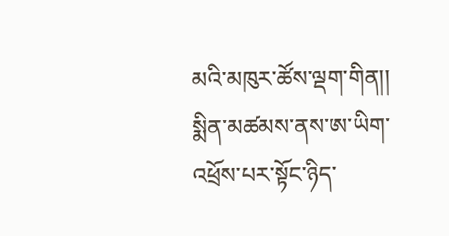མའི་མཁུར་ཚོས་ལྡག་གིན།།
སྨིན་མཚམས་ནས་ཨ་ཡིག་འཕྲོས་པར་སྟོང་ཉིད་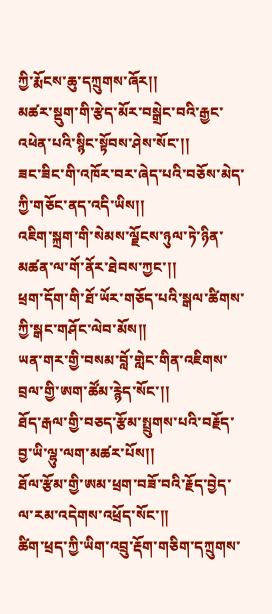ཀྱི་རྨོངས་ཆུ་དཀྲུགས་ཞོར།།
མཚར་སྡུག་གི་རྩེད་མོར་བསྒྲེང་བའི་རྒྱང་འཕེན་པའི་སྙིང་སྟོབས་ཤེས་སོང་།།
ཟང་ཟིང་གི་འཁོར་བར་ཞེད་པའི་བཅོས་མེད་ཀྱི་གཅོང་ནད་འདི་ཡིས།།
འཇིག་སྐྲག་གི་སེམས་ལྗོངས་ཉུལ་ཏེ་ཉིན་མཚན་ལ་གོ་ནོར་ཐེབས་ཀྱང་།།
ཕྲག་དོག་གི་ཐོ་ཡོར་གཅོད་པའི་སྒལ་ཚིགས་ཀྱི་སྒང་གཤོང་ལེབ་མོས།།
ཡན་གར་གྱི་བསམ་བློ་གླེང་གིན་འཇིགས་བྲལ་གྱི་ཨག་ཚོམ་རྙེད་སོང་།།
ཐོད་རྒལ་གྱི་བཅད་རྩོམ་སྤྲུགས་པའི་བརྗོད་བྱ་ཡི་ལྷུ་ལག་མཚར་པོས།།
ཐོལ་རྩོམ་གྱི་ཨམ་ཕྲག་བཟོ་བའི་རྗོད་བྱེད་ལ་རམ་འདེགས་འཕྲོད་སོང་།།
ཚིག་ཕྲད་ཀྱི་ཡིག་འབྲུ་རྡོག་གཅིག་དཀྲུགས་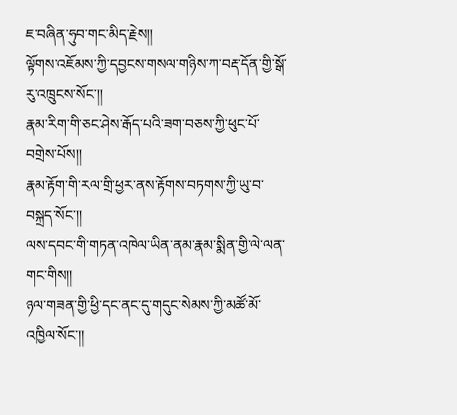ཇ་བཞིན་ཧུབ་གང་མིད་རྗེས།།
ལྟོགས་འཇོམས་ཀྱི་དབྱངས་གསལ་གཉིས་ཀ་བརྡ་དོན་གྱི་སྒོ་རུ་འཁྲུངས་སོང་།།
རྣམ་རིག་གི་ཅང་ཤེས་རྒོད་པའི་ཟག་བཅས་ཀྱི་ཕུང་པོ་བགྲེས་པོས།།
རྣམ་རྟོག་གི་རལ་གྲི་ཕྱར་ནས་རྟོགས་བཏགས་ཀྱི་ཡུ་བ་བསྐྲད་སོང་།།
ལས་དབང་གི་གཏན་འཁེལ་ཡིན་ནམ་རྣམ་སྨིན་གྱི་ལེ་ལན་གང་གིས།།
ཉལ་གཟན་གྱི་ཕྱི་དང་ནང་དུ་གདུང་སེམས་ཀྱི་མཚོ་མོ་འཁྱིལ་སོང་།།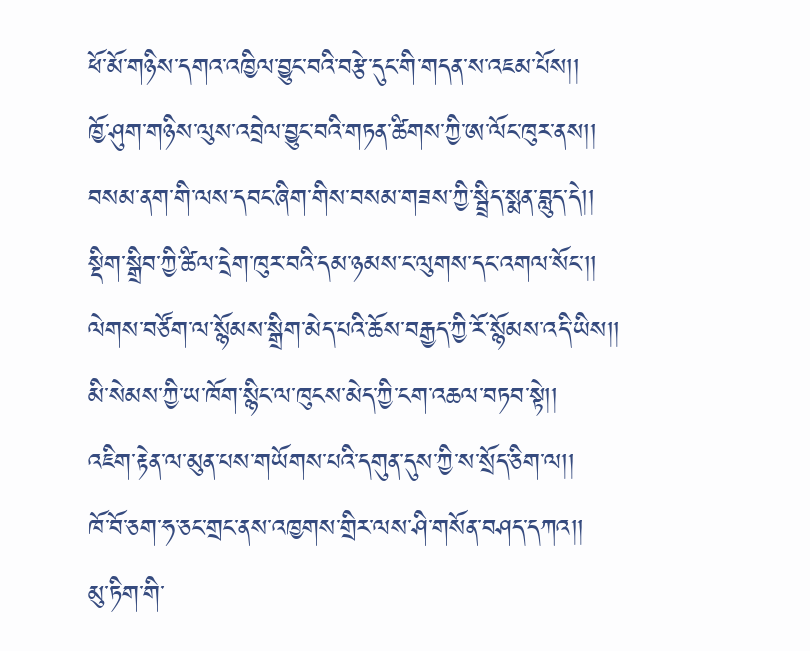ཕོ་མོ་གཉིས་དགའ་འཁྱིལ་བྱུང་བའི་བརྩེ་དུང་གི་གདན་ས་འཇམ་པོས།།
ཁྱོ་ཤུག་གཉིས་ལུས་འབྲེལ་བྱུང་བའི་གཏན་ཚིགས་ཀྱི་ཨ་ལོང་ཁུར་ནས།།
བསམ་ནག་གི་ལས་དབང་ཞིག་གིས་བསམ་གཟས་ཀྱི་སྦྲིད་སྨན་བླུད་དེ།།
སྡིག་སྒྲིབ་ཀྱི་ཚིལ་དྲེག་ཁུར་བའི་དམ་ཉམས་ང་ལུགས་དང་འགལ་སོང་།།
ལེགས་བཙོག་ལ་སྙོམས་སྒྲིག་མེད་པའི་ཆོས་བརྒྱད་ཀྱི་རོ་སྙོམས་འདི་ཡིས།།
མི་སེམས་ཀྱི་ཡ་ཁོག་སྙིང་ལ་ཁུངས་མེད་ཀྱི་ངག་འཆལ་བཏབ་སྟེ།།
འཇིག་རྟེན་ལ་མུན་པས་གཡོགས་པའི་དགུན་དུས་ཀྱི་ས་སྲོད་ཅིག་ལ།།
ཁོ་བོ་ཅག་ཧ་ཅང་གྲང་ནས་འཁྱགས་གྲིར་ལས་ཤི་གསོན་བཤད་དཀའ།།
མུ་ཏིག་གི་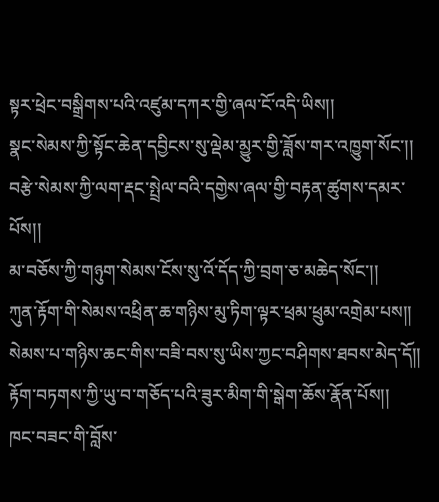སྟར་ཕྲེང་བསྒྲིགས་པའི་འཛུམ་དཀར་གྱི་ཞལ་ངོ་འདི་ཡིས།།
སྣང་སེམས་ཀྱི་སྟོང་ཆེན་དབྱིངས་སུ་ལྡེམ་མྱུར་གྱི་ཟློས་གར་འཁྱུག་སོང་།།
བརྩེ་སེམས་ཀྱི་ལག་རྡང་སྤྲེལ་བའི་དགྱེས་ཞལ་གྱི་བརྟན་ཚུགས་དམར་པོས།།
མ་བཅོས་ཀྱི་གཉུག་སེམས་ངོས་སུ་འོ་དོད་ཀྱི་བྲག་ཅ་མཆེད་སོང་།།
ཀུན་རྟོག་གི་སེམས་འཕྲིན་ཆ་གཉིས་མུ་ཏིག་ལྟར་ཕྲམ་ཕྲུམ་འགྲེམ་པས།།
སེམས་པ་གཉིས་ཆང་གིས་བཟི་བས་སུ་ཡིས་ཀྱང་བཤིགས་ཐབས་མེད་དོ།།
རྟོག་བཏགས་ཀྱི་ཡུ་བ་གཅོད་པའི་ཟུར་མིག་གི་སྒེག་ཆོས་རྣོན་པོས།།
ཁང་བཟང་གི་བློས་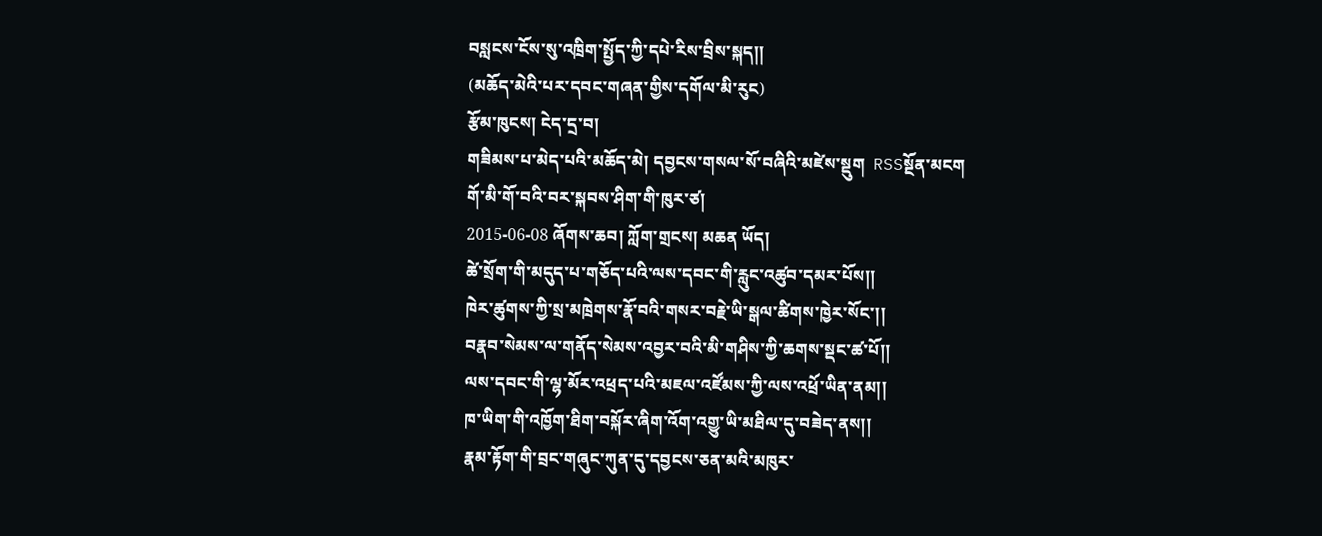བསླངས་ངོས་སུ་འཁྲིག་སྤྱོད་ཀྱི་དཔེ་རིས་བྲིས་སྐད།།
(མཆོད་མེའི་པར་དབང་གཞན་གྱིས་དགོལ་མི་རུང)
རྩོམ་ཁུངས། ངེད་དྲ་བ།
གཟིམས་པ་མེད་པའི་མཆོད་མེ། དབྱངས་གསལ་སོ་བཞིའི་མཛེས་སྡུག  RSSསྔོན་མངག
གོ་མི་གོ་བའི་བར་སྐབས་ཤིག་གི་ཁུར་ཙ།
2015-06-08 ཞོགས་ཆབ། ཀློག་གྲངས། མཆན ཡོད།
ཚེ་སྲོག་གི་མདུད་པ་གཅོད་པའི་ལས་དབང་གི་རླུང་འཚུབ་དམར་པོས།།
ཁེར་ཚུགས་ཀྱི་སྲ་མཁྲེགས་རྣོ་བའི་གསར་བརྗེ་ཡི་སྒལ་ཚིགས་ཁྱེར་སོང་།།
བརྣབ་སེམས་ལ་གནོད་སེམས་འབྱར་བའི་མི་གཤིས་ཀྱི་ཆགས་སྡང་ཚ་པོ།།
ལས་དབང་གི་ལྷ་མོར་འཕྲད་པའི་མཇལ་འཛོམས་ཀྱི་ལས་འཕྲོ་ཡིན་ནམ།།
ཁ་ཡིག་གི་འཁྱོག་ཐིག་བསྐོར་ཞིག་འོག་འགྱུ་ཡི་མཐིལ་དུ་བཟེད་ནས།།
རྣམ་རྟོག་གི་བྲང་གཞུང་ཀུན་དུ་དབྱངས་ཅན་མའི་མཁུར་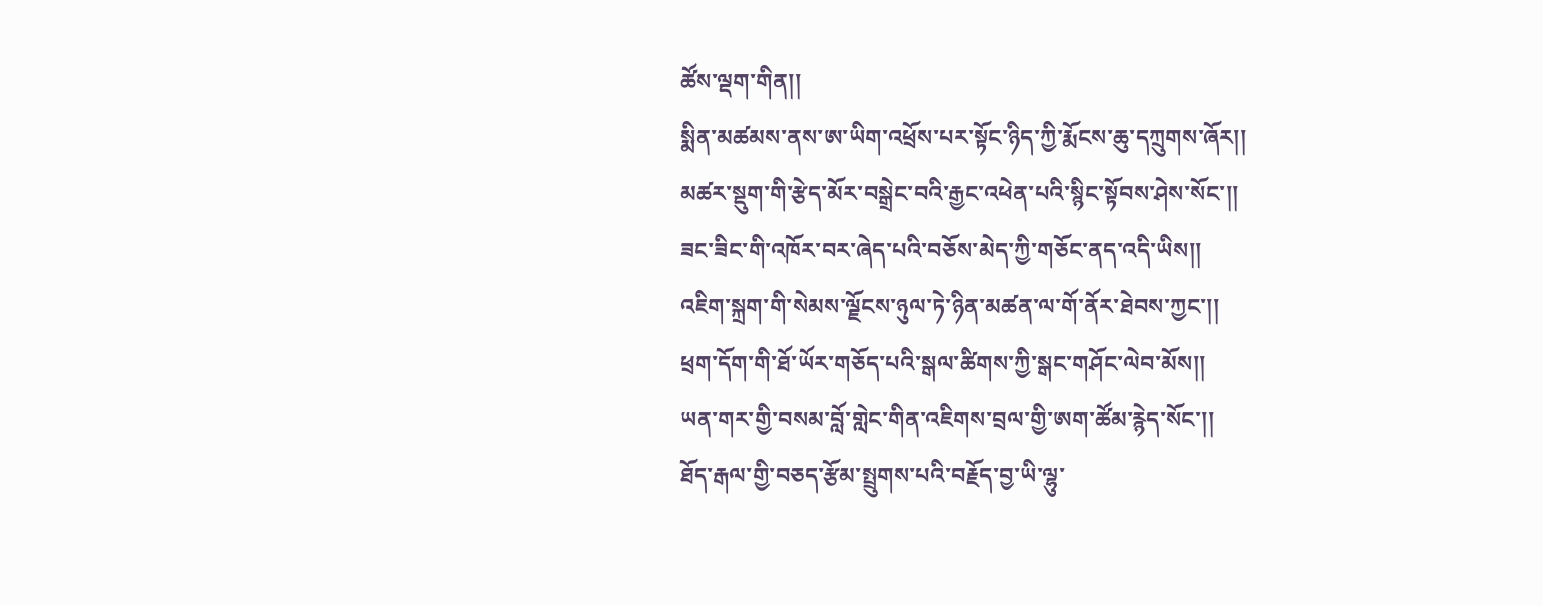ཚོས་ལྡག་གིན།།
སྨིན་མཚམས་ནས་ཨ་ཡིག་འཕྲོས་པར་སྟོང་ཉིད་ཀྱི་རྨོངས་ཆུ་དཀྲུགས་ཞོར།།
མཚར་སྡུག་གི་རྩེད་མོར་བསྒྲེང་བའི་རྒྱང་འཕེན་པའི་སྙིང་སྟོབས་ཤེས་སོང་།།
ཟང་ཟིང་གི་འཁོར་བར་ཞེད་པའི་བཅོས་མེད་ཀྱི་གཅོང་ནད་འདི་ཡིས།།
འཇིག་སྐྲག་གི་སེམས་ལྗོངས་ཉུལ་ཏེ་ཉིན་མཚན་ལ་གོ་ནོར་ཐེབས་ཀྱང་།།
ཕྲག་དོག་གི་ཐོ་ཡོར་གཅོད་པའི་སྒལ་ཚིགས་ཀྱི་སྒང་གཤོང་ལེབ་མོས།།
ཡན་གར་གྱི་བསམ་བློ་གླེང་གིན་འཇིགས་བྲལ་གྱི་ཨག་ཚོམ་རྙེད་སོང་།།
ཐོད་རྒལ་གྱི་བཅད་རྩོམ་སྤྲུགས་པའི་བརྗོད་བྱ་ཡི་ལྷུ་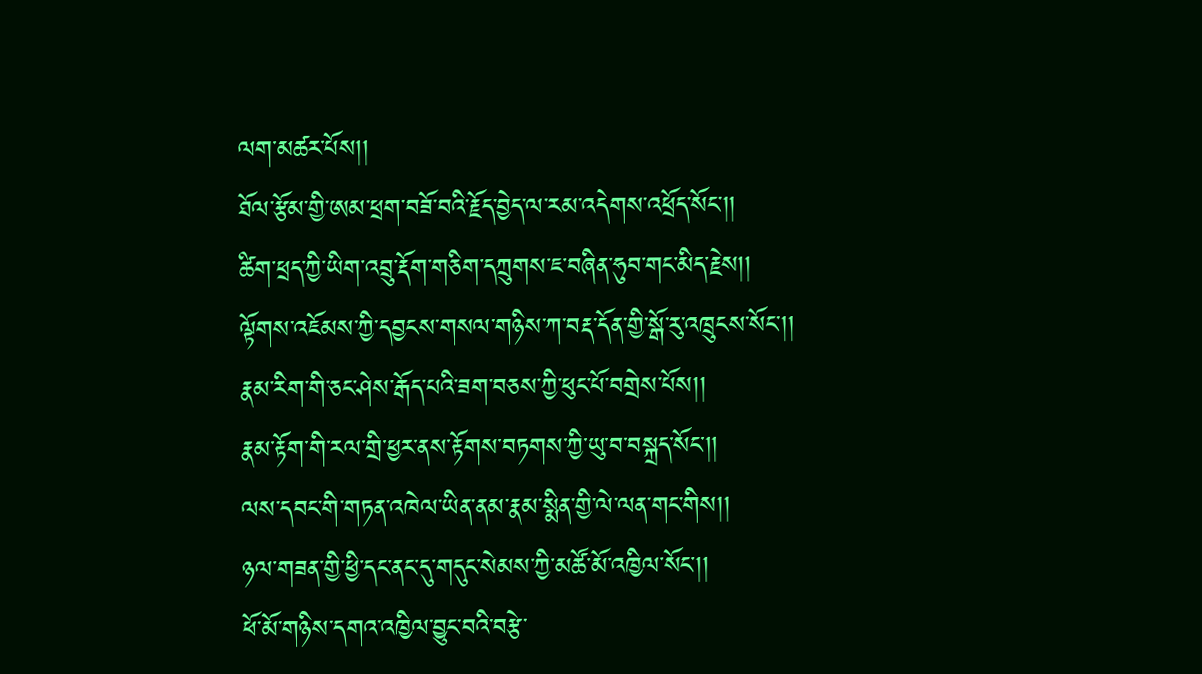ལག་མཚར་པོས།།
ཐོལ་རྩོམ་གྱི་ཨམ་ཕྲག་བཟོ་བའི་རྗོད་བྱེད་ལ་རམ་འདེགས་འཕྲོད་སོང་།།
ཚིག་ཕྲད་ཀྱི་ཡིག་འབྲུ་རྡོག་གཅིག་དཀྲུགས་ཇ་བཞིན་ཧུབ་གང་མིད་རྗེས།།
ལྟོགས་འཇོམས་ཀྱི་དབྱངས་གསལ་གཉིས་ཀ་བརྡ་དོན་གྱི་སྒོ་རུ་འཁྲུངས་སོང་།།
རྣམ་རིག་གི་ཅང་ཤེས་རྒོད་པའི་ཟག་བཅས་ཀྱི་ཕུང་པོ་བགྲེས་པོས།།
རྣམ་རྟོག་གི་རལ་གྲི་ཕྱར་ནས་རྟོགས་བཏགས་ཀྱི་ཡུ་བ་བསྐྲད་སོང་།།
ལས་དབང་གི་གཏན་འཁེལ་ཡིན་ནམ་རྣམ་སྨིན་གྱི་ལེ་ལན་གང་གིས།།
ཉལ་གཟན་གྱི་ཕྱི་དང་ནང་དུ་གདུང་སེམས་ཀྱི་མཚོ་མོ་འཁྱིལ་སོང་།།
ཕོ་མོ་གཉིས་དགའ་འཁྱིལ་བྱུང་བའི་བརྩེ་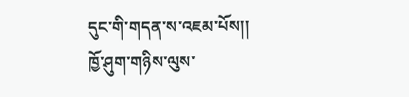དུང་གི་གདན་ས་འཇམ་པོས།།
ཁྱོ་ཤུག་གཉིས་ལུས་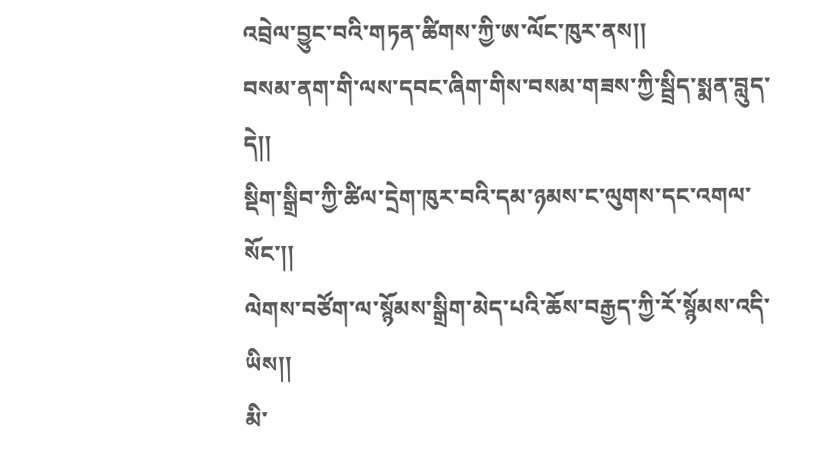འབྲེལ་བྱུང་བའི་གཏན་ཚིགས་ཀྱི་ཨ་ལོང་ཁུར་ནས།།
བསམ་ནག་གི་ལས་དབང་ཞིག་གིས་བསམ་གཟས་ཀྱི་སྦྲིད་སྨན་བླུད་དེ།།
སྡིག་སྒྲིབ་ཀྱི་ཚིལ་དྲེག་ཁུར་བའི་དམ་ཉམས་ང་ལུགས་དང་འགལ་སོང་།།
ལེགས་བཙོག་ལ་སྙོམས་སྒྲིག་མེད་པའི་ཆོས་བརྒྱད་ཀྱི་རོ་སྙོམས་འདི་ཡིས།།
མི་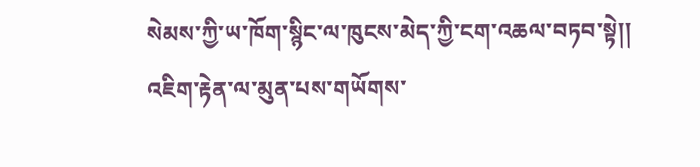སེམས་ཀྱི་ཡ་ཁོག་སྙིང་ལ་ཁུངས་མེད་ཀྱི་ངག་འཆལ་བཏབ་སྟེ།།
འཇིག་རྟེན་ལ་མུན་པས་གཡོགས་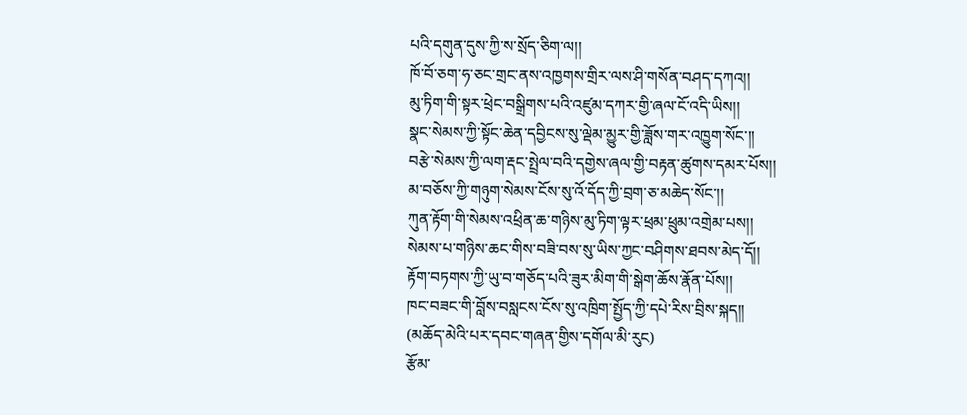པའི་དགུན་དུས་ཀྱི་ས་སྲོད་ཅིག་ལ།།
ཁོ་བོ་ཅག་ཧ་ཅང་གྲང་ནས་འཁྱགས་གྲིར་ལས་ཤི་གསོན་བཤད་དཀའ།།
མུ་ཏིག་གི་སྟར་ཕྲེང་བསྒྲིགས་པའི་འཛུམ་དཀར་གྱི་ཞལ་ངོ་འདི་ཡིས།།
སྣང་སེམས་ཀྱི་སྟོང་ཆེན་དབྱིངས་སུ་ལྡེམ་མྱུར་གྱི་ཟློས་གར་འཁྱུག་སོང་།།
བརྩེ་སེམས་ཀྱི་ལག་རྡང་སྤྲེལ་བའི་དགྱེས་ཞལ་གྱི་བརྟན་ཚུགས་དམར་པོས།།
མ་བཅོས་ཀྱི་གཉུག་སེམས་ངོས་སུ་འོ་དོད་ཀྱི་བྲག་ཅ་མཆེད་སོང་།།
ཀུན་རྟོག་གི་སེམས་འཕྲིན་ཆ་གཉིས་མུ་ཏིག་ལྟར་ཕྲམ་ཕྲུམ་འགྲེམ་པས།།
སེམས་པ་གཉིས་ཆང་གིས་བཟི་བས་སུ་ཡིས་ཀྱང་བཤིགས་ཐབས་མེད་དོ།།
རྟོག་བཏགས་ཀྱི་ཡུ་བ་གཅོད་པའི་ཟུར་མིག་གི་སྒེག་ཆོས་རྣོན་པོས།།
ཁང་བཟང་གི་བློས་བསླངས་ངོས་སུ་འཁྲིག་སྤྱོད་ཀྱི་དཔེ་རིས་བྲིས་སྐད།།
(མཆོད་མེའི་པར་དབང་གཞན་གྱིས་དགོལ་མི་རུང)
རྩོམ་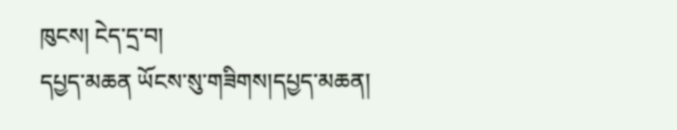ཁུངས། ངེད་དྲ་བ།
དཔྱད་མཆན ཡོངས་སུ་གཟིགས།དཔྱད་མཆན།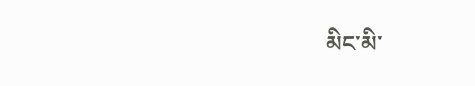མིང་མི་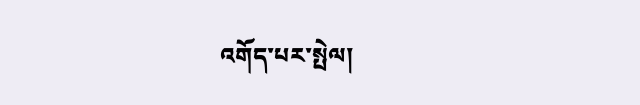འགོད་པར་སྤེལ།